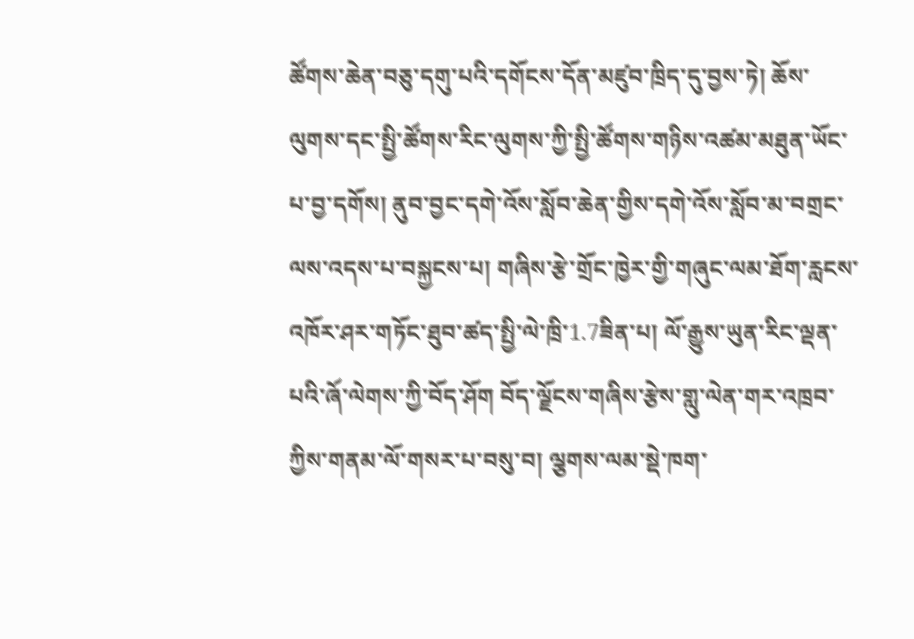ཚོགས་ཆེན་བཅུ་དགུ་པའི་དགོངས་དོན་མཛུབ་ཁྲིད་དུ་བྱས་ཏེ། ཆོས་ལུགས་དང་སྤྱི་ཚོགས་རིང་ལུགས་ཀྱི་སྤྱི་ཚོགས་གཉིས་འཚམ་མཐུན་ཡོང་པ་བྱ་དགོས། ནུབ་བྱང་དགེ་འོས་སློབ་ཆེན་གྱིས་དགེ་འོས་སློབ་མ་བགྲང་ལས་འདས་པ་བསྐྱངས་པ། གཞིས་རྩེ་གྲོང་ཁྱེར་གྱི་གཞུང་ལམ་ཐོག་རླངས་འཁོར་ཤར་གཏོང་ཐུབ་ཚད་སྤྱི་ལེ་ཁྲི་1.7ཟིན་པ། ལོ་རྒྱུས་ཡུན་རིང་ལྡན་པའི་ཞོ་ལེགས་ཀྱི་བོད་ཤོག བོད་ལྗོངས་གཞིས་རྩེས་གླུ་ལེན་གར་འཁྲབ་ཀྱིས་གནམ་ལོ་གསར་པ་བསུ་བ། ལྕགས་ལམ་སྡེ་ཁག་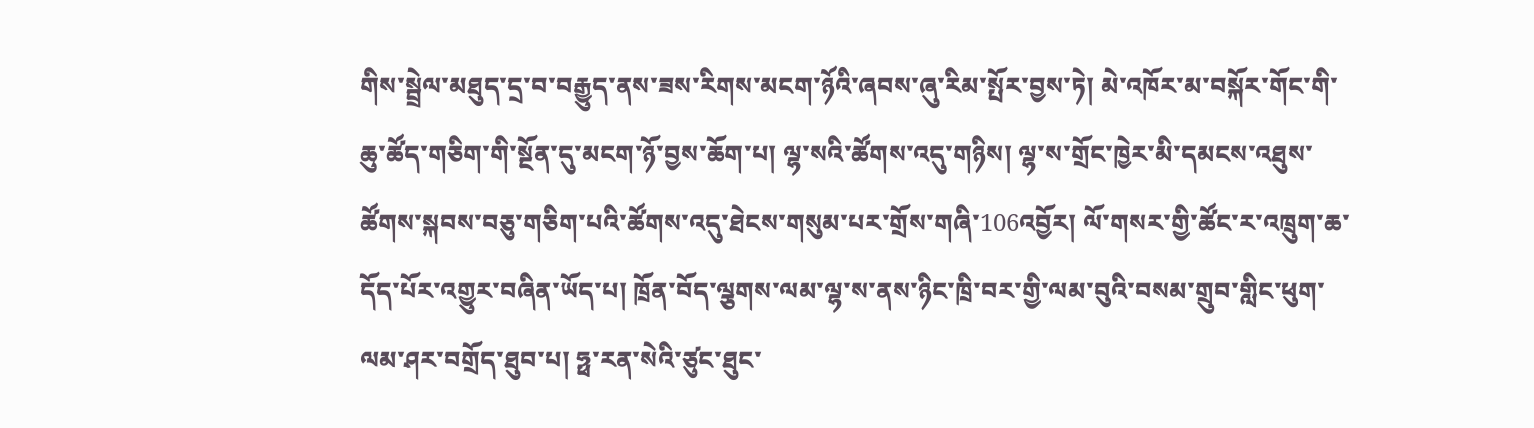གིས་སྦྲེལ་མཐུད་དྲ་བ་བརྒྱུད་ནས་ཟས་རིགས་མངག་ཉོའི་ཞབས་ཞུ་རིམ་སྤོར་བྱས་ཏེ། མེ་འཁོར་མ་བསྐོར་གོང་གི་ཆུ་ཚོད་གཅིག་གི་སྔོན་དུ་མངག་ཉོ་བྱས་ཆོག་པ། ལྷ་སའི་ཚོགས་འདུ་གཉིས། ལྷ་ས་གྲོང་ཁྱེར་མི་དམངས་འཐུས་ཚོགས་སྐབས་བཅུ་གཅིག་པའི་ཚོགས་འདུ་ཐེངས་གསུམ་པར་གྲོས་གཞི་106འབྱོར། ལོ་གསར་གྱི་ཚོང་ར་འཁྲུག་ཆ་དོད་པོར་འགྱུར་བཞིན་ཡོད་པ། ཁྲོན་བོད་ལྕགས་ལམ་ལྷ་ས་ནས་ཉིང་ཁྲི་བར་གྱི་ལམ་བུའི་བསམ་གྲུབ་གླིང་ཕུག་ལམ་ཤར་བགྲོད་ཐུབ་པ། ཧྥ་རན་སེའི་ཙུང་ཐུང་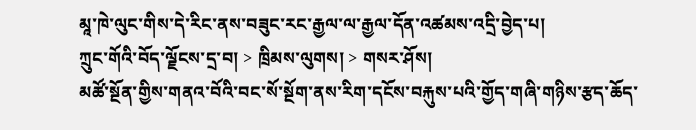མཱ་ཁེ་ལུང་གིས་དེ་རིང་ནས་བཟུང་རང་རྒྱལ་ལ་རྒྱལ་དོན་འཚམས་འདྲི་བྱེད་པ།
ཀྲུང་གོའི་བོད་ལྗོངས་དྲ་བ། > ཁྲིམས་ལུགས། > གསར་ཤོས།
མཚོ་སྔོན་གྱིས་གནའ་བོའི་བང་སོ་སྔོག་ནས་རིག་དངོས་བརྐུས་པའི་གྱོད་གཞི་གཉིས་རྩད་ཆོད་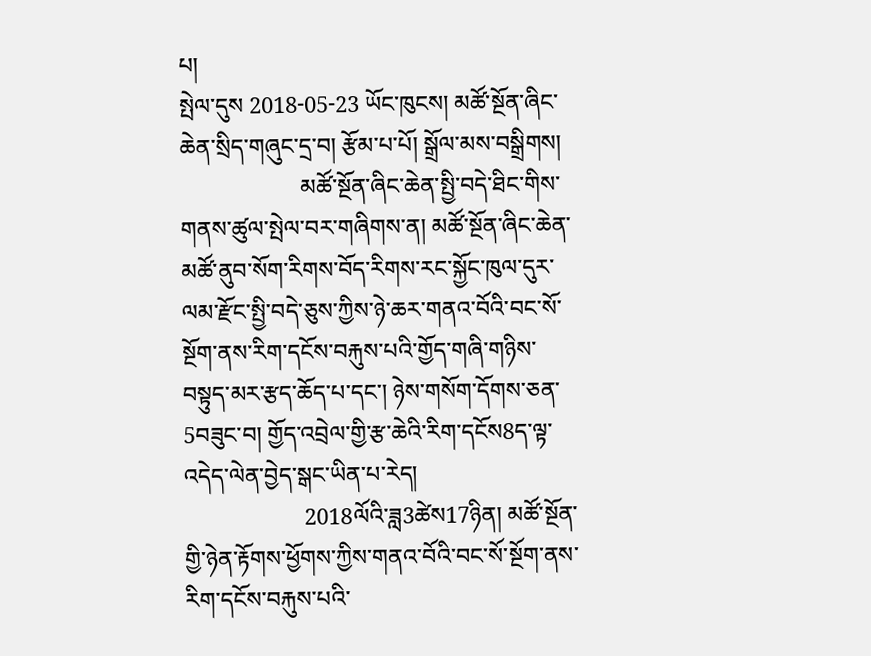པ།
སྤེལ་དུས 2018-05-23 ཡོང་ཁུངས། མཚོ་སྔོན་ཞིང་ཆེན་སྲིད་གཞུང་དྲ་བ། རྩོམ་པ་པོ། སྒྲོལ་མས་བསྒྲིགས།
                     མཚོ་སྔོན་ཞིང་ཆེན་སྤྱི་བདེ་ཐིང་གིས་གནས་ཚུལ་སྤེལ་བར་གཞིགས་ན། མཚོ་སྔོན་ཞིང་ཆེན་མཚོ་ནུབ་སོག་རིགས་བོད་རིགས་རང་སྐྱོང་ཁུལ་དུར་ལམ་རྫོང་སྤྱི་བདེ་ཅུས་ཀྱིས་ཉེ་ཆར་གནའ་བོའི་བང་སོ་སྔོག་ནས་རིག་དངོས་བརྐུས་པའི་གྱོད་གཞི་གཉིས་བསྟུད་མར་རྩད་ཆོད་པ་དང་། ཉེས་གསོག་དོགས་ཅན་5བཟུང་བ། གྱོད་འབྲེལ་གྱི་རྩ་ཆེའི་རིག་དངོས8ད་ལྟ་འདེད་ལེན་བྱེད་སྒང་ཡིན་པ་རེད།
                     2018ལོའི་ཟླ3ཚེས17ཉིན། མཚོ་སྔོན་གྱི་ཉེན་རྟོགས་ཕྱོགས་ཀྱིས་གནའ་བོའི་བང་སོ་སྔོག་ནས་རིག་དངོས་བརྐུས་པའི་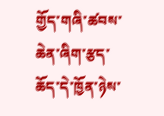གྱོད་གཞི་ཚབས་ཆེན་ཞིག་རྩད་ཆོད་དེ་ཁྱོན་ཉེས་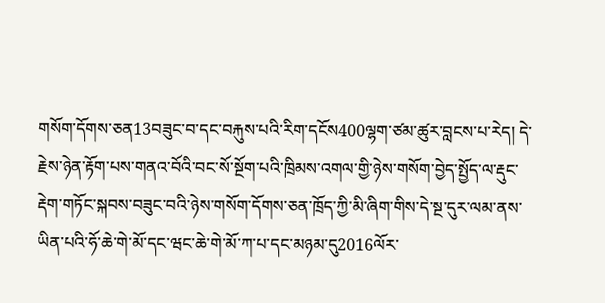གསོག་དོགས་ཅན13བཟུང་བ་དང་བརྐུས་པའི་རིག་དངོས400ལྷག་ཙམ་ཚུར་བླངས་པ་རེད། དེ་རྗེས་ཉེན་རྟོག་པས་གནའ་བོའི་བང་སོ་སྔོག་པའི་ཁྲིམས་འགལ་གྱི་ཉེས་གསོག་བྱེད་སྤྱོད་ལ་རྡུང་རྡེག་གཏོང་སྐབས་བཟུང་བའི་ཉེས་གསོག་དོགས་ཅན་ཁྲོད་ཀྱི་མི་ཞིག་གིས་དེ་སྔ་དུར་ལམ་ནས་ཡིན་པའི་ཧོ་ཆེ་གེ་མོ་དང་ཝང་ཆེ་གེ་མོ་ཀ་པ་དང་མཉམ་དུ2016ལོར་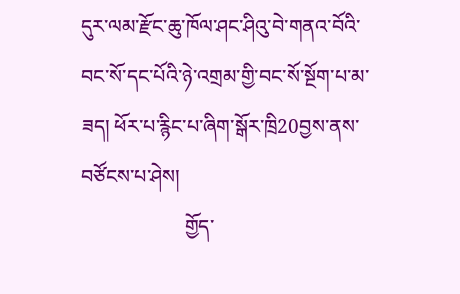དུར་ལམ་རྫོང་ཆུ་ཁོལ་ཤང་ཤིའུ་བེ་གནའ་བོའི་བང་སོ་དང་པོའི་ཉེ་འགྲམ་གྱི་བང་སོ་སྔོག་པ་མ་ཟད། ཕོར་པ་རྙིང་པ་ཞིག་སྒོར་ཁྲི20བྱས་ནས་བཙོངས་པ་ཤེས།
                     གྱོད་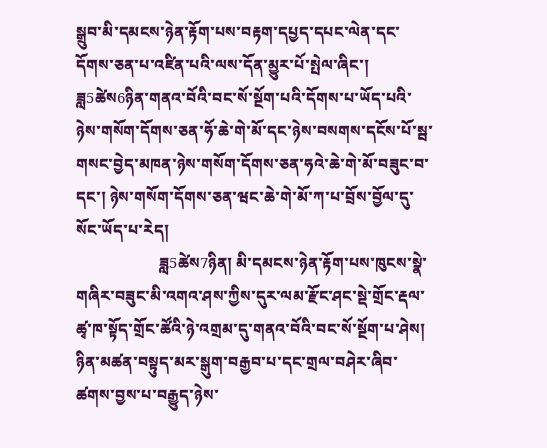སྒྲུབ་མི་དམངས་ཉེན་རྟོག་པས་བརྟག་དཔྱད་དཔང་ལེན་དང་དོགས་ཅན་པ་འཛིན་པའི་ལས་དོན་མྱུར་པོ་སྤེལ་ཞིང་། ཟླ5ཚེས6ཉིན་གནའ་བོའི་བང་སོ་སྔོག་པའི་དོགས་པ་ཡོད་པའི་ཉེས་གསོག་དོགས་ཅན་ཧོ་ཆེ་གེ་མོ་དང་ཉེས་བསགས་དངོས་པོ་སྦ་གསང་བྱེད་མཁན་ཉེས་གསོག་དོགས་ཅན་ཧའེ་ཆེ་གེ་མོ་བཟུང་བ་དང་། ཉེས་གསོག་དོགས་ཅན་ཝང་ཆེ་གེ་མོ་ཀ་པ་བྲོས་བྱོལ་དུ་སོང་ཡོད་པ་རེད།
                     ཟླ5ཚེས7ཉིན། མི་དམངས་ཉེན་རྟོག་པས་ཁུངས་སྣེ་གཞིར་བཟུང་མི་འགའ་ཤས་ཀྱིས་དུར་ལམ་རྫོང་ཤང་སྡེ་གྲོང་རྡལ་ཚྭ་ཁ་སྟོད་གྲོང་ཚོའི་ཉེ་འགྲམ་དུ་གནའ་བོའི་བང་སོ་སྔོག་པ་ཤེས། ཉིན་མཚན་བསྟུད་མར་སྒུག་བརྒྱབ་པ་དང་གྲལ་བཤེར་ཞིབ་ཚགས་བྱས་པ་བརྒྱུད་ཉེས་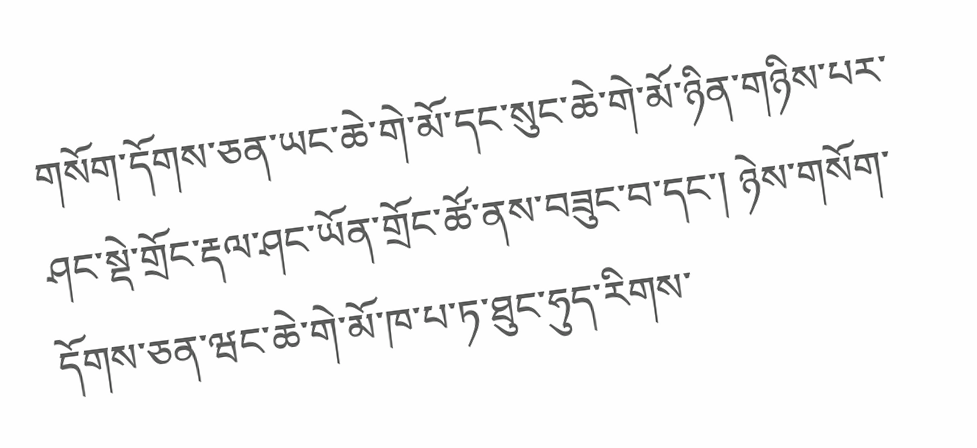གསོག་དོགས་ཅན་ཡང་ཆེ་གེ་མོ་དང་སུང་ཆེ་གེ་མོ་ཉིན་གཉིས་པར་ཤང་སྡེ་གྲོང་རྡལ་ཤང་ཡོན་གྲོང་ཚོ་ནས་བཟུང་བ་དང་། ཉེས་གསོག་དོགས་ཅན་ཝང་ཆེ་གེ་མོ་ཁ་པ་ཏ་ཐུང་ཧུད་རིགས་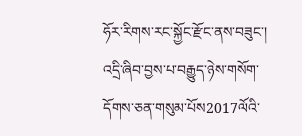ཧོར་རིགས་རང་སྐྱོང་རྫོང་ནས་བཟུང་། འདྲི་ཞིབ་བྱས་པ་བརྒྱུད་ཉེས་གསོག་དོགས་ཅན་གསུམ་པོས2017ལོའི་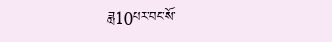ཟླ10པར་བང་སོ་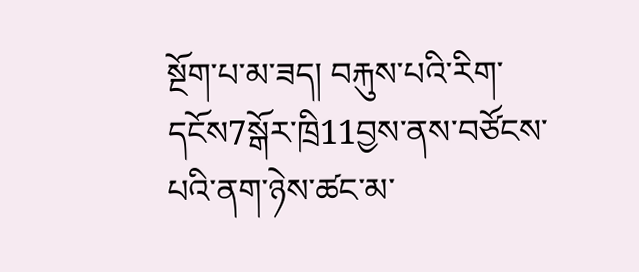སྔོག་པ་མ་ཟད། བརྐུས་པའི་རིག་དངོས7སྒོར་ཁྲི11བྱས་ནས་བཙོངས་པའི་ནག་ཉེས་ཚང་མ་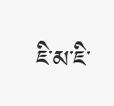ཇི་མ་ཇི་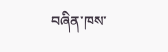བཞིན་ཁས་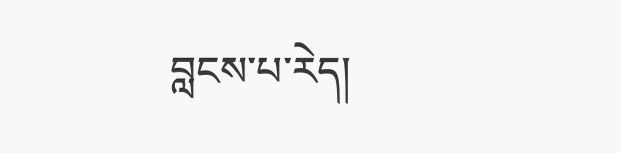བླངས་པ་རེད།